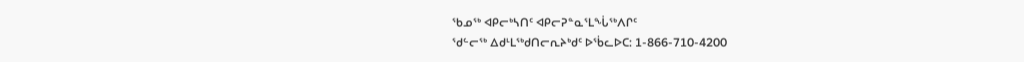ᖃᓄᖅ ᐊᑭᓕᒃᓴᑎᑦ ᐊᑭᓕᕈᓐᓇᕐᒪᖔᖅᐱᒋᑦ
ᖁᓪᓕᖅ ᐃᑯᒻᒪᖅᑯᑎᓕᕆᔨᒃᑯᑦ ᐅᖄᓚᐅᑕ: 1-866-710-4200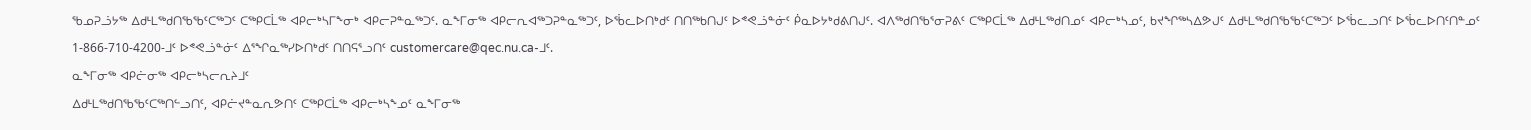ᖃᓄᕈᓘᔭᖅ ᐃᑯᒻᒪᖅᑯᑎᖃᖃᑦᑕᖅᑐᑦ ᑕᖅᑭᑕᒫᖅ ᐊᑭᓕᒃᓴᒥᖕᓂᒃ ᐊᑭᓕᕈᓐᓇᖅᑐᑦ. ᓇᖕᒥᓂᖅ ᐊᑭᓕᕆᐊᖅᑐᕈᓐᓇᖅᑐᑦ, ᐅᖄᓚᐅᑎᒃᑯᑦ ᑎᑎᖅᑲᑎᒍᑦ ᐅᕝᕙᓘᓐᓃᑦ ᑮᓇᐅᔭᒃᑯᕕᑎᒍᑦ. ᐊᐱᖅᑯᑎᖃᕐᓂᕈᕕᑦ ᑕᖅᑭᑕᒫᖅ ᐃᑯᒻᒪᖅᑯᑎᓄᑦ ᐊᑭᓕᒃᓴᓄᑦ, ᑲᔪᖏᖅᓴᐃᕗᒍᑦ ᐃᑯᒻᒪᖅᑯᑎᖃᖃᑦᑕᖅᑐᑦ ᐅᖄᓚᓗᑎᑦ ᐅᖄᓚᐅᑎᑦᑎᓐᓄᑦ 1-866-710-4200-ᒧᑦ ᐅᕝᕙᓘᓐᓃᑦ ᐃᕐᖏᓇᖅᓯᐅᑎᒃᑯᑦ ᑎᑎᕋᕐᓗᑎᑦ customercare@qec.nu.ca-ᒧᑦ.
ᓇᖕᒥᓂᖅ ᐊᑭᓖᓂᖅ ᐊᑭᓕᒃᓴᓕᕆᔨᒧᑦ
ᐃᑯᒻᒪᖅᑯᑎᖃᖃᑦᑕᖅᑎᓪᓗᑎᑦ, ᐊᑭᓖᔪᓐᓇᕆᕗᑎᑦ ᑕᖅᑭᑕᒫᖅ ᐊᑭᓕᒃᓴᖕᓄᑦ ᓇᖕᒥᓂᖅ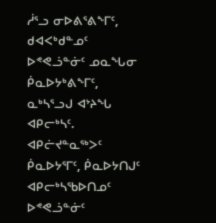ᓲᕐᓗ ᓂᐅᕕᕐᕕᖕᒥᑦ, ᑯᐊᐸᒃᑯᓐᓄᑦ ᐅᕝᕙᓘᓐᓃᑦ ᓄᓇᖓᓂ ᑮᓇᐅᔭᒃᕕᖕᒥᑦ, ᓇᒃᓴᕐᓗᒍ ᐊᔾᔨᖓ ᐊᑭᓕᒃᓴᑦ. ᐊᑭᓖᔪᓐᓇᖅᐳᑦ ᑮᓇᐅᔭᕐᒥᑦ, ᑮᓇᐅᔭᑎᒍᑦ ᐊᑭᓕᒃᓴᖃᐅᑎᓄᑦ ᐅᕝᕙᓘᓐᓃᑦ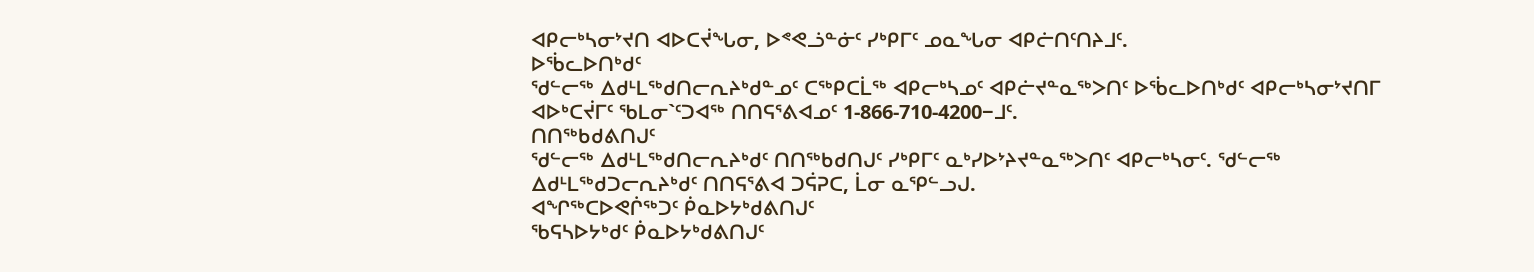ᐊᑭᓕᒃᓴᓂᔾᔪᑎ ᐊᐅᑕᔫᖓᓂ, ᐅᕝᕙᓘᓐᓃᑦ ᓯᒃᑭᒥᑦ ᓄᓇᖓᓂ ᐊᑭᓖᑎᑦᑎᔨᒧᑦ.
ᐅᖄᓚᐅᑎᒃᑯᑦ
ᖁᓪᓕᖅ ᐃᑯᒻᒪᖅᑯᑎᓕᕆᔨᒃᑯᓐᓄᑦ ᑕᖅᑭᑕᒫᖅ ᐊᑭᓕᒃᓴᓄᑦ ᐊᑭᓖᔪᓐᓇᖅᐳᑎᑦ ᐅᖄᓚᐅᑎᒃᑯᑦ ᐊᑭᓕᒃᓴᓂᔾᔪᑎᒥ ᐊᐅᒃᑕᔫᒥᑦ ᖃᒪᓂ`ᑦᑐᐊᖅ ᑎᑎᕋᕐᕕᐊᓄᑦ 1-866-710-4200−ᒧᑦ.
ᑎᑎᖅᑲᑯᕕᑎᒍᑦ
ᖁᓪᓕᖅ ᐃᑯᒻᒪᖅᑯᑎᓕᕆᔨᒃᑯᑦ ᑎᑎᖅᑲᑯᑎᒍᑦ ᓯᒃᑭᒥᑦ ᓇᒃᓯᐅᔾᔨᔪᓐᓇᖅᐳᑎᑦ ᐊᑭᓕᒃᓴᓂᑦ. ᖁᓪᓕᖅ ᐃᑯᒻᒪᖅᑯᑐᓕᕆᔨᒃᑯᑦ ᑎᑎᕋᕐᕕᐊ ᑐᕌᕈᑕ, ᒫᓂ ᓇᕿᓪᓗᒍ.
ᐊᖏᖅᑕᐅᕙᒌᖅᑐᑦ ᑮᓇᐅᔭᒃᑯᕕᑎᒍᑦ
ᖃᕋᓴᐅᔭᒃᑯᑦ ᑮᓇᐅᔭᒃᑯᕕᑎᒍᑦ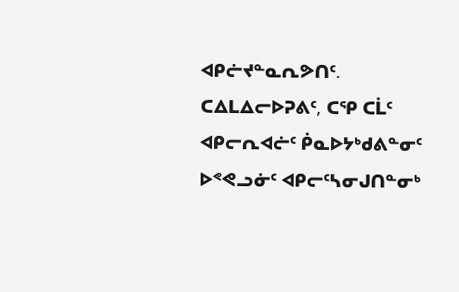ᐊᑭᓖᔪᓐᓇᕆᕗᑎᑦ. ᑕᐃᒪᐃᓕᐅᕈᕕᑦ, ᑕᕿ ᑕᒫᑦ ᐊᑭᓕᕆᐊᓖᑦ ᑮᓇᐅᔭᒃᑯᕕᓐᓂᑦ ᐅᕝᕙᓗᓃᑦ ᐊᑭᓕᑦᓴᓂᒍᑎᓐᓂᒃ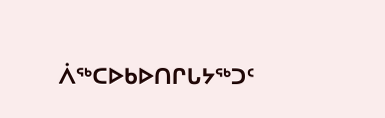ᐲᖅᑕᐅᑲᐅᑎᒋᒐᔭᖅᑐᑦ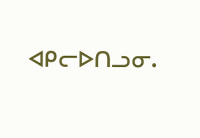ᐊᑭᓕᐅᑎᓗᓂ.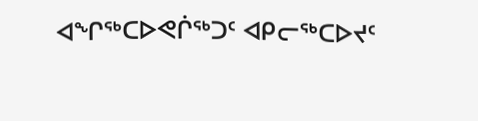ᐊᖏᖅᑕᐅᕙᒌᖅᑐᑦ ᐊᑭᓕᖅᑕᐅᔪᑦ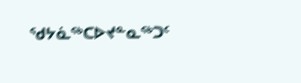ᖁᔭᓈᖅᑕᐅᔪᓐᓇᖅᑐᑦ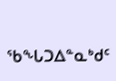ᖃᖓᑐᐃᓐᓇᒃᑯᑦ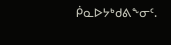ᑮᓇᐅᔭᒃᑯᕕᖕᓂᑦ.